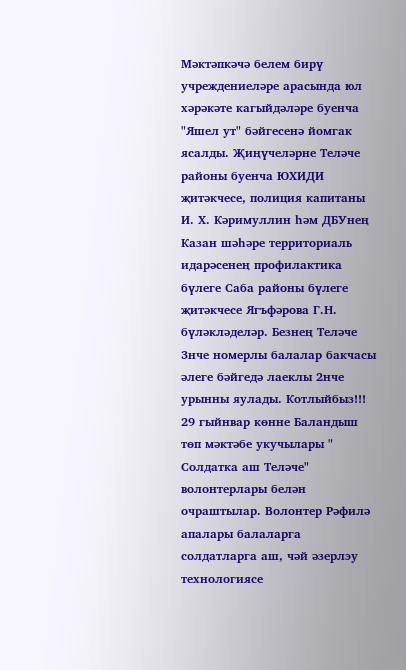Мәктәпкәчә белем бирү учреждениеләре арасында юл хәрәкәте кагыйдәләре буенча "Яшел ут" бәйгесенә йомгак ясалды. Җиңүчеләрне Теләче районы буенча ЮХИДИ җитәкчесе, полиция капитаны И. Х. Кәримуллин һәм ДБУнең Казан шәһәре территориаль идарәсенең профилактика бүлеге Саба районы бүлеге җитәкчесе Ягъфәрова Г.Н. бүләкләделәр. Безнең Теләче 3нче номерлы балалар бакчасы әлеге бәйгедә лаеклы 2нче урынны яулады. Котлыйбыз!!!
29 гыйнвар көнне Баландыш төп мәктәбе укучылары " Солдатка аш Теләче" волонтерлары белән очраштылар. Волонтер Рәфилә апалары балаларга солдатларга аш, чәй әзерлэу технологиясе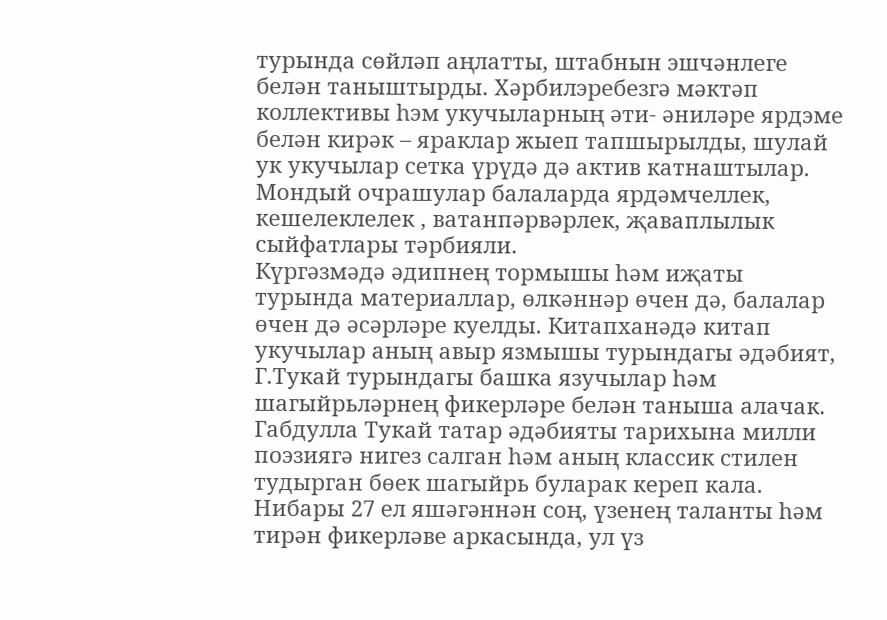турында сөйләп аңлатты, штабнын эшчәнлеге белән таныштырды. Хәрбилэребезгә мәктәп коллективы һэм укучыларның әти- әниләре ярдэме белән кирәк – яраклар жыеп тапшырылды, шулай ук укучылар сетка үрүдә дә актив катнаштылар. Мондый очрашулар балаларда ярдәмчеллек, кешелеклелек , ватанпәрвәрлек, җаваплылык сыйфатлары тәрбияли.
Күргәзмәдә әдипнең тормышы һәм иҗаты турында материаллар, өлкәннәр өчен дә, балалар өчен дә әсәрләре куелды. Китапханәдә китап укучылар аның авыр язмышы турындагы әдәбият, Г.Тукай турындагы башка язучылар һәм шагыйрьләрнең фикерләре белән таныша алачак. Габдулла Тукай татар әдәбияты тарихына милли поэзиягә нигез салган һәм аның классик стилен тудырган бөек шагыйрь буларак кереп кала. Нибары 27 ел яшәгәннән соң, үзенең таланты һәм тирән фикерләве аркасында, ул үз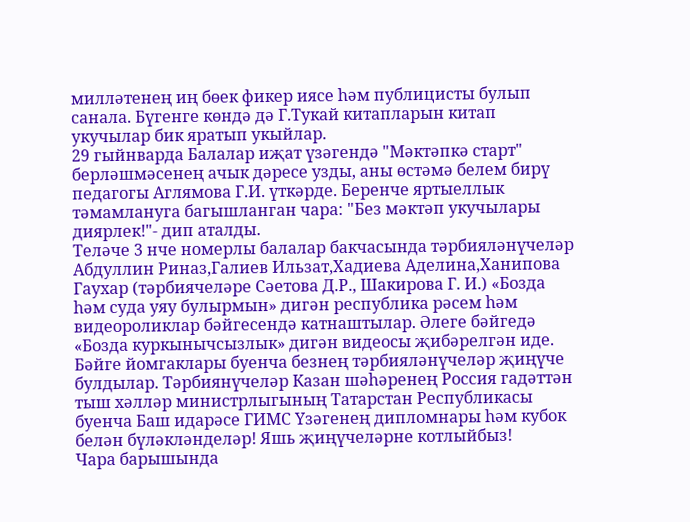милләтенең иң бөек фикер иясе һәм публицисты булып санала. Бүгенге көндә дә Г.Тукай китапларын китап укучылар бик яратып укыйлар.
29 гыйнварда Балалар иҗат үзәгендә "Мәктәпкә старт" берләшмәсенең ачык дәресе узды, аны өстәмә белем бирү педагогы Аглямова Г.И. үткәрде. Беренче яртыеллык тәмамлануга багышланган чара: "Без мәктәп укучылары диярлек!"- дип аталды.
Теләче 3 нче номерлы балалар бакчасында тәрбияләнүчеләр Абдуллин Риназ,Галиев Ильзат,Хадиева Аделина,Ханипова Гаухар (тәрбиячеләре Сәетова Д.Р., Шакирова Г. И.) «Бозда һәм суда уяу булырмын» дигән республика рәсем һәм видеороликлар бәйгесендә катнаштылар. Әлеге бәйгедә «Бозда куркынычсызлык» дигән видеосы җибәрелгән иде. Бәйге йомгаклары буенча безнең тәрбияләнүчеләр җиңүче булдылар. Тәрбиянүчеләр Казан шәһәренең Россия гадәттән тыш хәлләр министрлыгының Татарстан Республикасы буенча Баш идарәсе ГИМС Үзәгенең дипломнары һәм кубок белән бүләкләнделәр! Яшь җиңүчеләрне котлыйбыз!
Чара барышында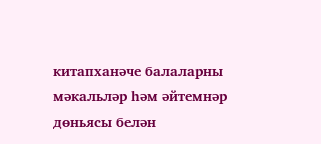китапханәче балаларны мәкальләр һәм әйтемнәр дөньясы белән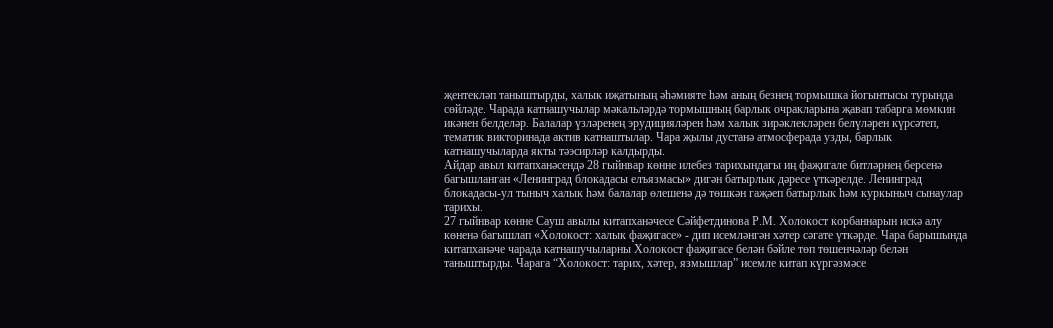җентекләп таныштырды, халык иҗатының әһәмияте һәм аның безнең тормышка йогынтысы турында сөйләде. Чарада катнашучылар мәкальләрдә тормышның барлык очракларына җавап табарга мөмкин икәнен белделәр. Балалар үзләренең эрудицияләрен һәм халык зирәклекләрен белүләрен күрсәтеп, тематик викторинада актив катнаштылар. Чара җылы дустанә атмосферада узды, барлык катнашучыларда якты тәэсирләр калдырды.
Айдар авыл китапханәсендә 28 гыйнвар көнне илебез тарихындагы иң фаҗигале битләрнең берсенә багышланган «Ленинград блокадасы елъязмасы» дигән батырлык дәресе үткәрелде. Ленинград блокадасы-ул тыныч халык һәм балалар өлешенә дә төшкән гаҗәеп батырлык һәм куркыныч сынаулар тарихы.
27 гыйнвар көнне Сауш авылы китапханәчесе Сәйфетдинова Р.М. Холокост корбаннарын искә алу көненә багышлап «Холокост: халык фаҗигасе» - дип исемләнгән хәтер сәгате үткәрде. Чара барышында китапханәче чарада катнашучыларны Холокост фаҗигасе белән бәйле төп төшенчәләр белән таныштырды. Чарага “Холокост: тарих, хәтер, язмышлар” исемле китап күргәзмәсе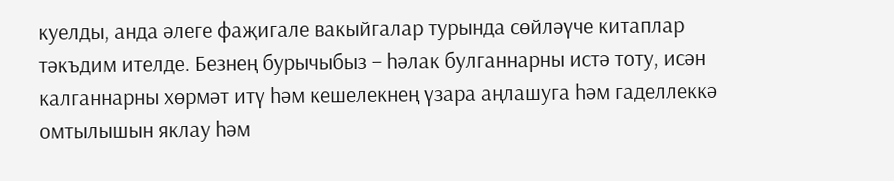куелды, анда әлеге фаҗигале вакыйгалар турында сөйләүче китаплар тәкъдим ителде. Безнең бурычыбыз – һәлак булганнарны истә тоту, исән калганнарны хөрмәт итү һәм кешелекнең үзара аңлашуга һәм гаделлеккә омтылышын яклау һәм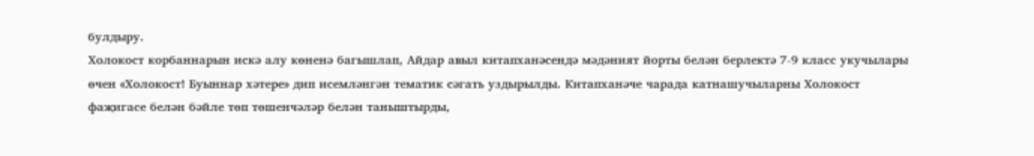булдыру.
Холокост корбаннарын искә алу көненә багышлап, Айдар авыл китапханәсендә мәдәният йорты белән берлектә 7-9 класс укучылары өчен «Холокост! Буыннар хәтере» дип исемләнгән тематик сәгать уздырылды. Китапханәче чарада катнашучыларны Холокост фаҗигасе белән бәйле төп төшенчәләр белән таныштырды,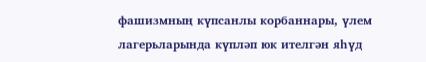фашизмның күпсанлы корбаннары, үлем лагерьларында күпләп юк ителгән яһүд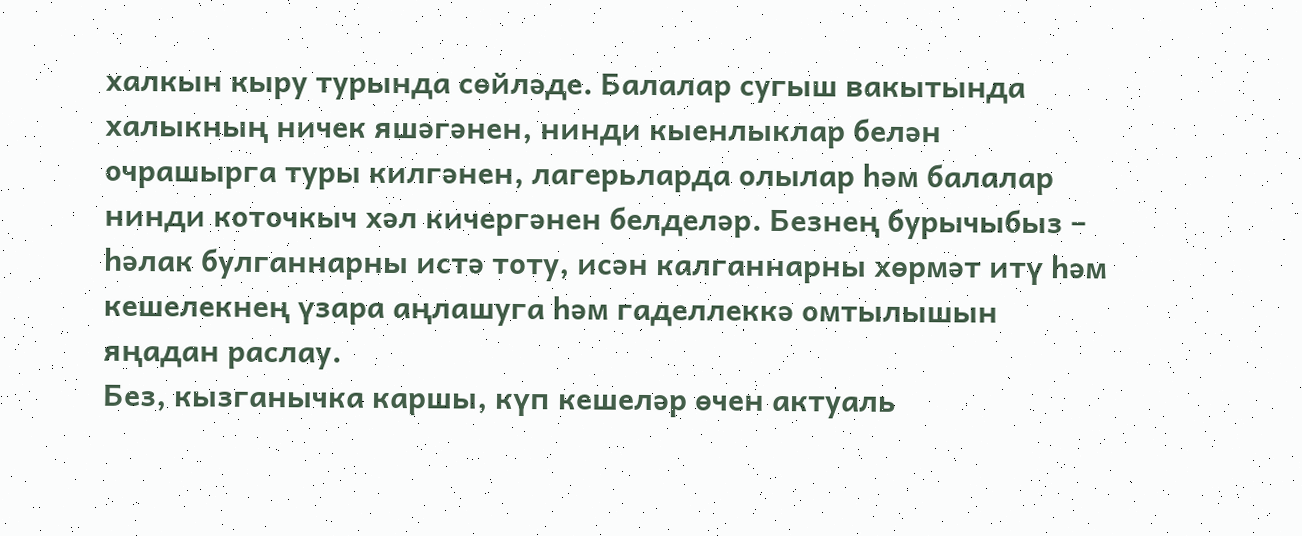халкын кыру турында сөйләде. Балалар сугыш вакытында халыкның ничек яшәгәнен, нинди кыенлыклар белән очрашырга туры килгәнен, лагерьларда олылар һәм балалар нинди коточкыч хәл кичергәнен белделәр. Безнең бурычыбыз – һәлак булганнарны истә тоту, исән калганнарны хөрмәт итү һәм кешелекнең үзара аңлашуга һәм гаделлеккә омтылышын яңадан раслау.
Без, кызганычка каршы, күп кешеләр өчен актуаль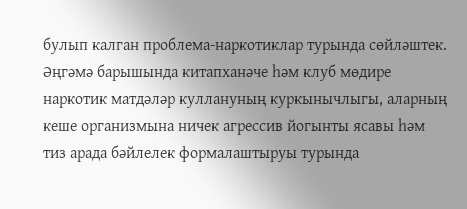булып калган проблема-наркотиклар турында сөйләштек. Әңгәмә барышында китапханәче һәм клуб мөдире наркотик матдәләр куллануның куркынычлыгы, аларның кеше организмына ничек агрессив йогынты ясавы һәм тиз арада бәйлелек формалаштыруы турында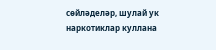сөйләделәр, шулай ук наркотиклар куллана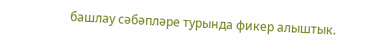башлау сәбәпләре турында фикер алыштык.